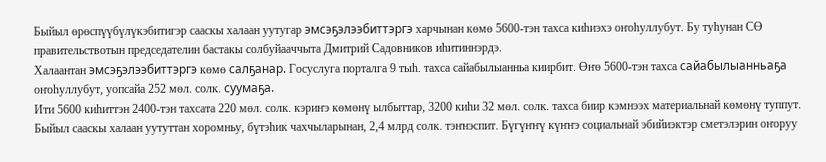Быйыл өрөспүүбүлүкэбитигэр сааскы халаан уутугар эмсэҕэлээбиттэргэ харчынан көмө 5600-тэн тахса киһиэхэ оҥоһуллубут. Бу туһунан СӨ правительствотын председателин бастакы солбуйааччыта Дмитрий Садовников иһитиннэрдэ.
Халаантан эмсэҕэлээбиттэргэ көмө салҕанар. Госуслуга порталга 9 тыһ. тахса сайабылыанньа киирбит. Өҥө 5600-тэн тахса сайабылыанньаҕа оҥоһуллубут, уопсайа 252 мөл. солк. суумаҕа.
Ити 5600 киһиттэн 2400-тэн тахсата 220 мөл. солк. кэриҥэ көмөнү ылбыттар, 3200 киһи 32 мөл. солк. тахса биир кэмнээх материальнай көмөнү туппут.
Быйыл сааскы халаан уутуттан хоромньу, бүтэһик чахчыларынан, 2,4 млрд солк. тэҥнэспит. Бүгүҥҥү күҥҥэ социальнай эбийиэктэр сметэлэрин оҥоруу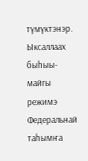түмүктэнэр. Ыксаллаах быһыы-майгы режимэ Федеральнай таһымҥа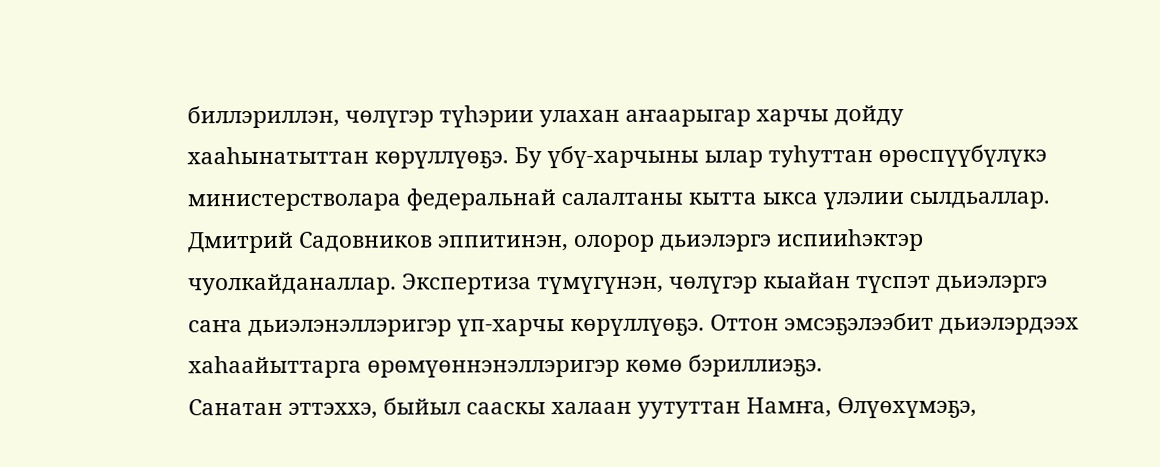биллэриллэн, чөлүгэр түһэрии улахан аҥаарыгар харчы дойду хааһынатыттан көрүллүөҕэ. Бу үбү-харчыны ылар туһуттан өрөспүүбүлүкэ министерстволара федеральнай салалтаны кытта ыкса үлэлии сылдьаллар. Дмитрий Садовников эппитинэн, олорор дьиэлэргэ испииһэктэр чуолкайданаллар. Экспертиза түмүгүнэн, чөлүгэр кыайан түспэт дьиэлэргэ саҥа дьиэлэнэллэригэр үп-харчы көрүллүөҕэ. Оттон эмсэҕэлээбит дьиэлэрдээх хаһаайыттарга өрөмүөннэнэллэригэр көмө бэриллиэҕэ.
Санатан эттэххэ, быйыл сааскы халаан уутуттан Намҥа, Өлүөхүмэҕэ,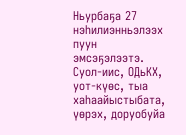Ньурбаҕа 27 нэһилиэнньэлээх пуун эмсэҕэлээтэ. Суол-иис, ОДьКХ, уот-күөс, тыа хаһаайыстыбата, үөрэх, доруобуйа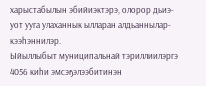харыстабылын эбийиэктэрэ, олорор дьиэ-уот ууга улаханнык ылларан алдьаннылар-кээһэннилэр.
Ыйыллыбыт муниципальнай тэриллиилэргэ 4056 киһи эмсэҕэлээбитинэн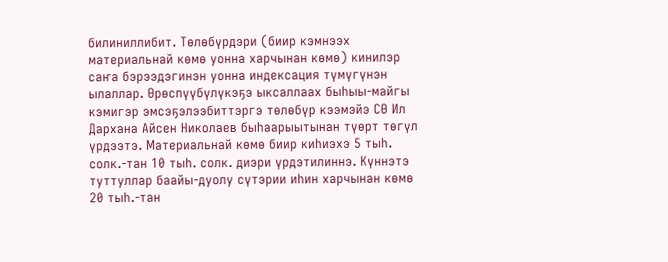билиниллибит. Төлөбүрдэри (биир кэмнээх материальнай көмө уонна харчынан көмө) кинилэр саҥа бэрээдэгинэн уонна индексация түмүгүнэн ылаллар. Өрөспүүбүлүкэҕэ ыксаллаах быһыы-майгы кэмигэр эмсэҕэлээбиттэргэ төлөбүр кээмэйэ СӨ Ил Дархана Айсен Николаев быһаарыытынан түөрт төгүл үрдээтэ. Материальнай көмө биир киһиэхэ 5 тыһ. солк.-тан 10 тыһ. солк. диэри үрдэтилиннэ. Күннэтэ туттуллар баайы-дуолу сүтэрии иһин харчынан көмө 20 тыһ.-тан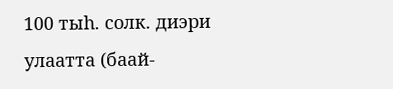100 тыһ. солк. диэри улаатта (баай-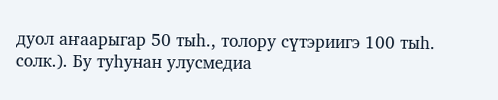дуол аҥаарыгар 50 тыһ., толору сүтэриигэ 100 тыһ. солк.). Бу туһунан улусмедиа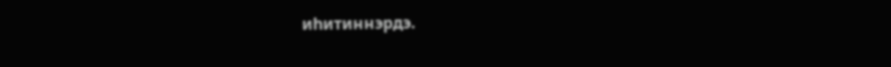иһитиннэрдэ.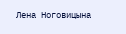Лена Ноговицына